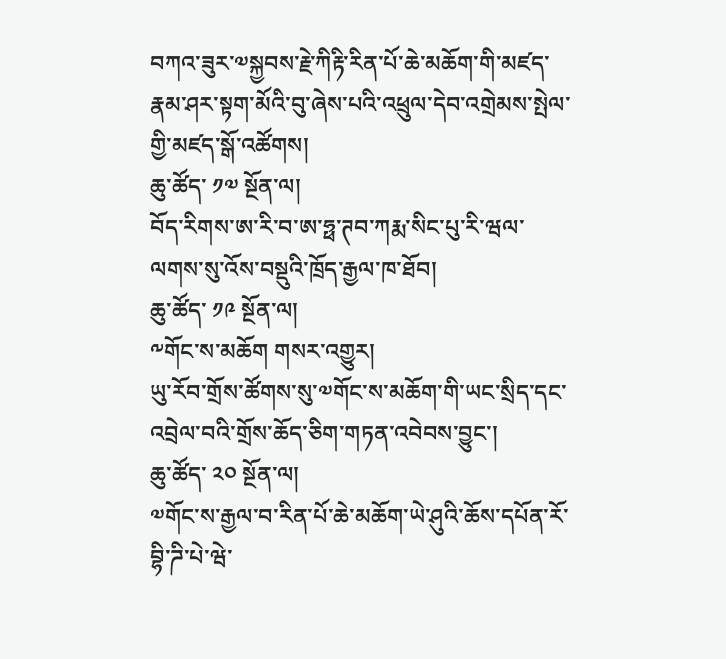བཀའ་ཟུར་༧སྐྱབས་རྗེ་ཀིརྟི་རིན་པོ་ཆེ་མཆོག་གི་མཛད་རྣམ་ཤར་སྟག་མོའི་བུ་ཞེས་པའི་འཕྲུལ་དེབ་འགྲེམས་སྤེལ་གྱི་མཛད་སྒོ་འཚོགས།
ཆུ་ཚོད་ ༡༧ སྔོན་ལ།
བོད་རིགས་ཨ་རི་བ་ཨ་ཧྥ་ཊབ་ཀརྨ་སིང་པུ་རི་ཝལ་ལགས་སུ་འོས་བསྡུའི་ཁྲོད་རྒྱལ་ཁ་ཐོབ།
ཆུ་ཚོད་ ༡༩ སྔོན་ལ།
༸གོང་ས་མཆོག གསར་འགྱུར།
ཡུ་རོབ་གྲོས་ཚོགས་སུ་༧གོང་ས་མཆོག་གི་ཡང་སྲིད་དང་འབྲེལ་བའི་གྲོས་ཆོད་ཅིག་གཏན་འབེབས་བྱུང་།
ཆུ་ཚོད་ ༢༠ སྔོན་ལ།
༧གོང་ས་རྒྱལ་བ་རིན་པོ་ཆེ་མཆོག་ཡེ་ཤུའི་ཆོས་དཔོན་རོ་བྷི་ཌི་པེ་ཝེ་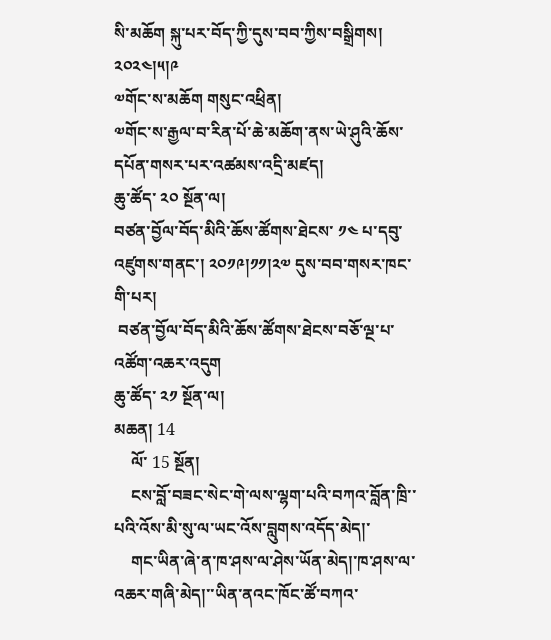སི་མཆོག སྐུ་པར་བོད་ཀྱི་དུས་བབ་ཀྱིས་བསྒྲིགས། ༢༠༢༤།༥།༩
༧གོང་ས་མཆོག གསུང་འཕྲིན།
༧གོང་ས་རྒྱལ་བ་རིན་པོ་ཆེ་མཆོག་ནས་ཡེ་ཤུའི་ཆོས་དཔོན་གསར་པར་འཚམས་འདྲི་མཛད།
ཆུ་ཚོད་ ༢༠ སྔོན་ལ།
བཙན་བྱོལ་བོད་མིའི་ཆོས་ཚོགས་ཐེངས་ ༡༤ པ་དབུ་འཛུགས་གནང་། ༢༠༡༩།༡༡།༢༧ དུས་བབ་གསར་ཁང་གི་པར།
 བཙན་བྱོལ་བོད་མིའི་ཆོས་ཚོགས་ཐེངས་བཅོ་ལྔ་པ་འཚོག་འཆར་འདུག
ཆུ་ཚོད་ ༢༡ སྔོན་ལ།
མཆན། 14
    ལོ་ 15 སྔོན།
    ངས་བློ་བཟང་སེང་གེ་ལས་ལྷག་པའི་བཀའ་བློན་ཁྲི་་པའི་འོས་མི་སུ་ལ་ཡང་འོས་བླུགས་འདོད་མེད།་
    གང་ཡིན་ཞེ་ན་ཁ་ཤས་ལ་ཤེས་ཡོན་མེད།་ཁ་ཤས་ལ་འཆར་གཞི་མེད།་་ཡིན་ནའང་ཁོང་ཚོ་བཀའ་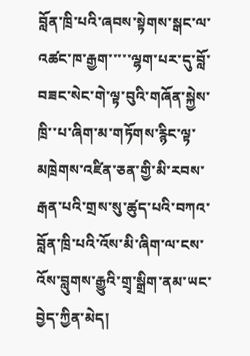བློན་ཁྲི་པའི་ཞབས་སྟེགས་སྒང་ལ་འཚང་ཁ་རྒྱག་་་་་ལྷག་པར་དུ་བློ་བཟང་སེང་གེ་ལྟ་བུའི་གཞོན་སྐྱེས་ཁྲི་་པ་ཞིག་མ་གཏོགས་རྙིང་ལྟ་མཁྲེགས་འཛིན་ཅན་གྱི་མི་རབས་རྒན་པའི་གྲས་སུ་ཚུད་པའི་བཀའ་བློན་ཁྲི་པའི་འོས་མི་ཞིག་ལ་ངས་འོས་བླུགས་རྒྱུའི་གྲྭ་སྒྲིག་ནམ་ཡང་བྱེད་ཀྱིན་མེད།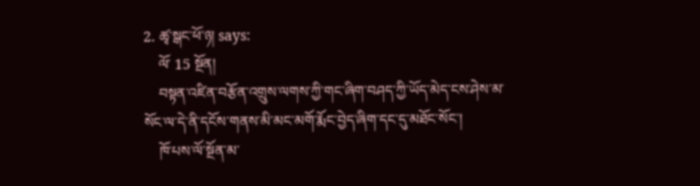2. ཚྭ་སྒང་ཕོ་ཉ། says:
    ལོ་ 15 སྔོན།
    བསྟན་འཛིན་བརྩོན་འགྲུས་ལགས་ཀྱི་གང་ཞིག་བཤད་ཀྱི་ཡོད་མེད་ངས་ཤེས་མ་སོང་ལ་དེ་ནི་དངོས་གནས་མི་མང་མགོ་རྨོང་བྱེད་ཞིག་དང་དུ་མཐོང་སོང་།
    ཁོ་པས་ལོ་སྔོན་མ་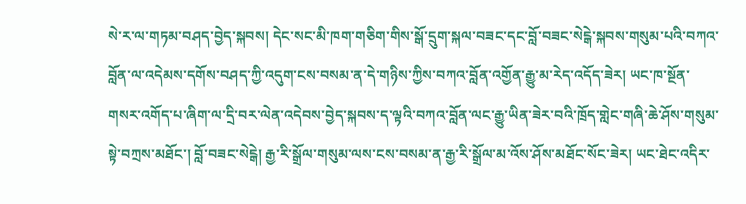སེ་ར་ལ་གཏམ་བཤད་བྱེད་སྐབས། དེང་སང་མི་ཁག་གཅིག་གིས་སྒོ་དྲུག་སྐལ་བཟང་དང་བློ་བཟང་སེངྒེ་སྐབས་གསུམ་པའི་བཀའ་བློན་ལ་འདེམས་དགོས་བཤད་ཀྱི་འདུག་ངས་བསམ་ན་དེ་གཉིས་ཀྱིས་བཀའ་བློན་འགྱོན་རྒྱུ་མ་རེད་འདོད་ཟེར། ཡང་ཁ་སྔོན་གསར་འགོད་པ་ཞིག་ལ་དྲི་བར་ལེན་འདེབས་བྱེད་སྐབས་ད་ལྟའི་བཀའ་བློན་ལང་རྒྱུ་ཡིན་ཟེར་བའི་ཁྲོད་གླེང་གཞི་ཆེ་ཤོས་གསུམ་སྟེ་བཀྲས་མཐོང་། བློ་བཟང་སེངྒེ། རྒྱ་རི་སྒྲོལ་གསུམ་ལས་ངས་བསམ་ན་རྒྱ་རི་སྒྲོལ་མ་འོས་ཤོས་མཐོང་སོང་ཟེར། ཡང་ཐེང་འདིར་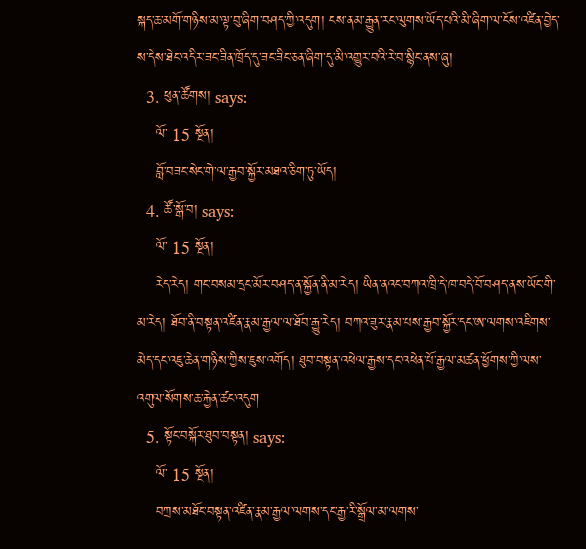སྐད་ཆ་མགོ་གཉིས་མ་ལྟ་བུ་ཞིག་བཤད་ཀྱི་འདུག། ངས་ནམ་རྒྱུན་རང་ལུགས་ཡོད་པའི་མི་ཞིག་ལ་ངོས་འཛིན་བྱེད་ས་དེས་ཐེང་འདིར་ཟང་ཟིན་ཁྲོད་དུ་ཟང་ཟིང་ཅན་ཞིག་དུ་མི་འགྱུར་བའི་རེ་བ་སྙིང་ནས་ཞུ།
  3. ཕུན་ཚོགས། says:
    ལོ་ 15 སྔོན།
    བློ་བཟང་སེང་གེ་ལ་རྒྱབ་སྐྱོར་མཐའ་ཅིག་ཏུ་ཡོད།
  4. ཚོ་སྒོ་བ། says:
    ལོ་ 15 སྔོན།
    རེད་རེད། གང་བསམ་དྲང་མོར་བཤད་ན་སྐྱོན་ནི་མ་རེད། ཡིན་ནའང་བཀའ་ཁྲི་དེ་ཁ་བདེ་བོ་བཤད་ནས་ཡོང་གི་མ་རེད། ཐོབ་ནི་བསྟན་འཛིན་རྣམ་རྒྱལ་ལ་ཐོབ་རྒྱུ་རེད། བཀའ་ཟུར་རྣམ་པས་རྒྱབ་སྐྱོར་དང་ཨ་ལགས་འཇིགས་མེད་དང་འཇུ་ཆེན་གཉིས་ཀྱིས་ཇུས་འགོད། ཐུབ་བསྟན་འཕེལ་རྒྱས་དང་འཕེན་པོ་རྒྱལ་མཚན་ཕྱོགས་ཀྱི་ལས་འགུལ་སོགས་ཆ་རྐྱེན་ཚང་འདུག
  5. སྟོང་བསྐོར་ཐུབ་བསྟན། says:
    ལོ་ 15 སྔོན།
    བཀྲས་མཐོང་བསྟན་འཛིན་རྣམ་རྒྱལ་ལགས་དང་རྒྱ་རི་སྒྲོལ་མ་ལགས་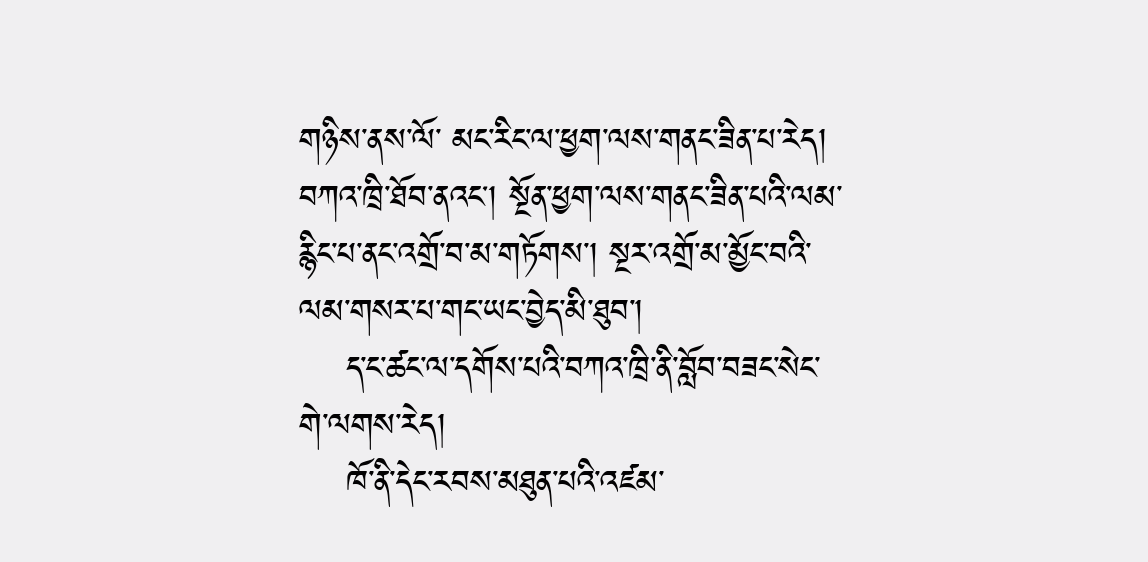གཉིས་ནས་ལོ་ མང་རིང་ལ་ཕྱག་ལས་གནང་ཟིན་པ་རེད། བཀའ་ཁྲི་ཐོབ་ནའང། སྔོན་ཕྱག་ལས་གནང་ཟིན་པའི་ལམ་རྙིང་པ་ནང་འགྲོ་བ་མ་གཏོགས་། སྔར་འགྲོ་མ་མྱོང་བའི་ལམ་གསར་པ་གང་ཡང་བྱེད་མི་ཐུབ་།
    ད་ང་ཚང་ལ་དགོས་པའི་བཀའ་ཁྲི་ནི་བློབ་བཟང་སེང་གེ་ལགས་རེད།
    ཁོ་ནི་དེང་རབས་མཐུན་པའི་འཛམ་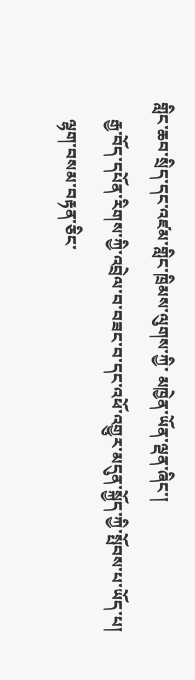གླིང་ཆབ་སྲིད་དང་འཛམ་གླིང་ཁྲིམས་ལུགས་ཀྱི་ མཁྱེན་ཡོན་ལྡན་ཞིང་།
    རྒྱ་བོད་དཔོན་རིགས་ཀྱི་འབྲེལ་བ་བཟང་བ་དང་འཕོ་འགྱུར་མདུན་སྐྱོད་ཀྱི་སྤོབས་པ་ཡོད་པ།
    ལྷག་བསམ་བརྟན་ཅིང་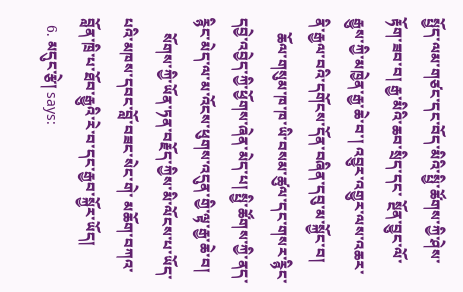སྤྱོད་ལམ་གཙང་དང་བོད་མིའི་སྤྱི་ཚོགས་ཀྱི་ཤེས་རྟོག་ཟབ་བ། རྒྱ་མིའི་ཆབ་སྲིད་དང་ སྔོན་བྱུང་ལོ་རྒྱུས་ཀྱི་མཁྱེན་རྒྱ་ཆེ་བ་། འབྱུར་འགྱུར་ལས་འཆར་ནི་རྒྱལ་བའི་དགོངས་དོན་བཞིན་དབུ་མ་སྐྱོང་བ།
    ཆོལ་གསུམ་ཁ་ཁ་ཡི་བསམ་ཚུལ་དང་གསར་རྙིང་དབྱེ་འབྱེད་ཀྱི་ཕྱོགས་ཞེན་མེད་པ། སྤྱི་ཚོགས་ཀྱི་ནད་རྙིང་མེད་ལ་མ་འོངས་ཕུགས་འདུན་གྱི་ལྟ་རྒྱ་ཆེ་བ།
    སོགས་ཀྱི་ཡོན་ཏན་བརྗོད་ཀྱིས་མི་ལོངས་པ་ཡོད་པའི་མཁས་དབང་བློ་བཟང་སེང་གེ་ མཆོག་བཀའ་བློན་ཁྲི་པ་ཐོབ་རྒྱུའི་རེ་བ་དང་རྒྱབ་སྐྱོར་ཡོད།
  6. མདུང་རྩེ། says: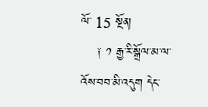ལོ་ 15 སྔོན།
    ༑ ༡ རྒྱ་རི་སྒྲོལ་མ་ལ་འོས་བབ་མི་འདུག དེང་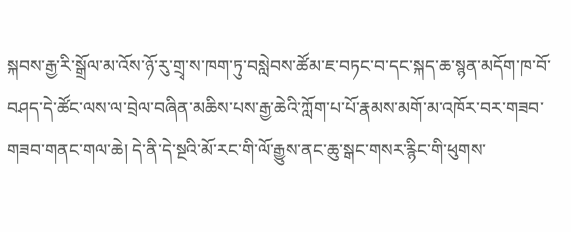སྐབས་རྒྱ་རི་སྒྲོལ་མ་འོས་ཉོ་རུ་གྲྭ་ས་ཁག་ཏུ་བསླེབས་ཚོམ་ཇ་བཏང་བ་དང་སྐད་ཆ་སྙན་མདོག་ཁ་བོ་བཤད་དེ་ཚོང་ལས་ལ་བྲེལ་བཞིན་མཆིས་པས་རྒྱ་ཆེའི་ཀློག་པ་པོ་རྣམས་མགོ་མ་འཁོར་བར་གཟབ་གཟབ་གནང་གལ་ཆེ། དེ་ནི་དེ་སྔའི་མོ་རང་གི་ལོ་རྒྱུས་ནང་ཆུ་སྒང་གསར་རྙིང་གི་ཕུགས་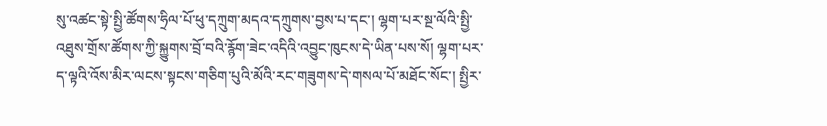སུ་འཚང་སྟེ་སྤྱི་ཚོགས་ཧྲིལ་པོ་ཕུ་དཀྲུག་མདའ་དཀྲུགས་བྱས་པ་དང་། ལྷག་པར་སྔ་ལོའི་སྤྱི་འཐུས་གྲོས་ཚོགས་ཀྱི་སྐྱུགས་བྲོ་བའི་རྙོག་ཟེང་འདིའི་འབྱུང་ཁུངས་དེ་ཡིན་པས་སོ། ལྷག་པར་ད་ལྟའི་འོས་མིར་ལངས་སྟངས་གཅིག་པུའི་མོའི་རང་གཟུགས་དེ་གསལ་པོ་མཐོང་སོང་། སྤྱིར་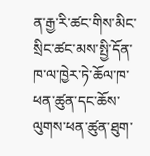ན་རྒྱ་རི་ཚང་གིས་མིང་སྲིང་ཚང་མས་སྤྱི་དོན་ཁ་ལ་ཁྱེར་ཏེ་ཆོལ་ཁ་ཕན་ཚུན་དང་ཆོས་ལུགས་ཕན་ཚུན་ཐུག་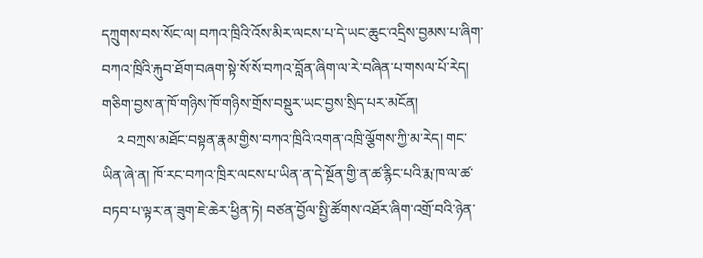དཀྲུགས་བས་སོང་ལ། བཀའ་ཁྲིའི་འོས་མིར་ལངས་པ་དེ་ཡང་ཆུང་འདྲིས་བྱམས་པ་ཞིག་བཀའ་ཁྲིའི་རྐུབ་ཐོག་བཞག་སྟེ་སོ་སོ་བཀའ་བློན་ཞིག་ལ་རེ་བཞིན་པ་གསལ་པོ་རེད། གཅིག་བྱས་ན་ཁོ་གཉིས་ཁོ་གཉིས་གྲོས་བསྡུར་ཡང་བྱས་སྲིད་པར་མངོན།
    ༢ བཀྲས་མཐོང་བསྟན་རྣམ་གྱིས་བཀའ་ཁྲིའི་འགན་འཁྲི་ལྕོགས་ཀྱི་མ་རེད། གང་ཡིན་ཞེ་ན། ཁོ་རང་བཀའ་ཁྲིར་ལངས་པ་ཡིན་ན་དེ་སྔོན་གྱི་ན་ཚ་རྙིང་པའི་རྨ་ཁ་ལ་ཚ་བཏབ་པ་ལྟར་ན་ཟུག་ཇེ་ཆེར་ཕྱིན་ཏེ། བཙན་བྱོལ་སྤྱི་ཚོགས་འཐོར་ཞིག་འགྲོ་བའི་ཉེན་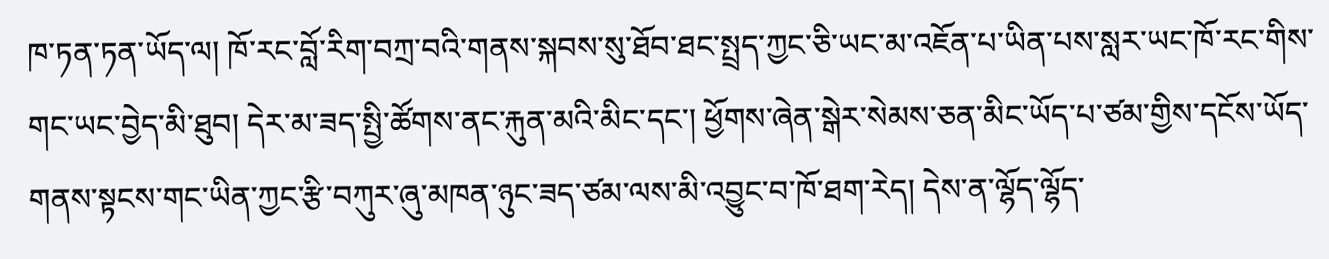ཁ་ཏན་ཏན་ཡོད་ལ། ཁོ་རང་བློ་རིག་བཀྲ་བའི་གནས་སྐབས་སུ་ཐོབ་ཐང་སྤྲད་ཀྱང་ཅི་ཡང་མ་འཇོན་པ་ཡིན་པས་སླར་ཡང་ཁོ་རང་གིས་གང་ཡང་བྱེད་མི་ཐུབ། དེར་མ་ཟད་སྤྱི་ཚོགས་ནང་རྐུན་མའི་མིང་དང་། ཕྱོགས་ཞེན་སྒེར་སེམས་ཅན་མིང་ཡོད་པ་ཙམ་གྱིས་དངོས་ཡོད་གནས་སྟངས་གང་ཡིན་ཀྱང་རྩི་བཀུར་ཞུ་མཁན་ཉུང་ཟད་ཙམ་ལས་མི་འབྱུང་བ་ཁོ་ཐག་རེད། དེས་ན་ལྷོད་ལྷོད་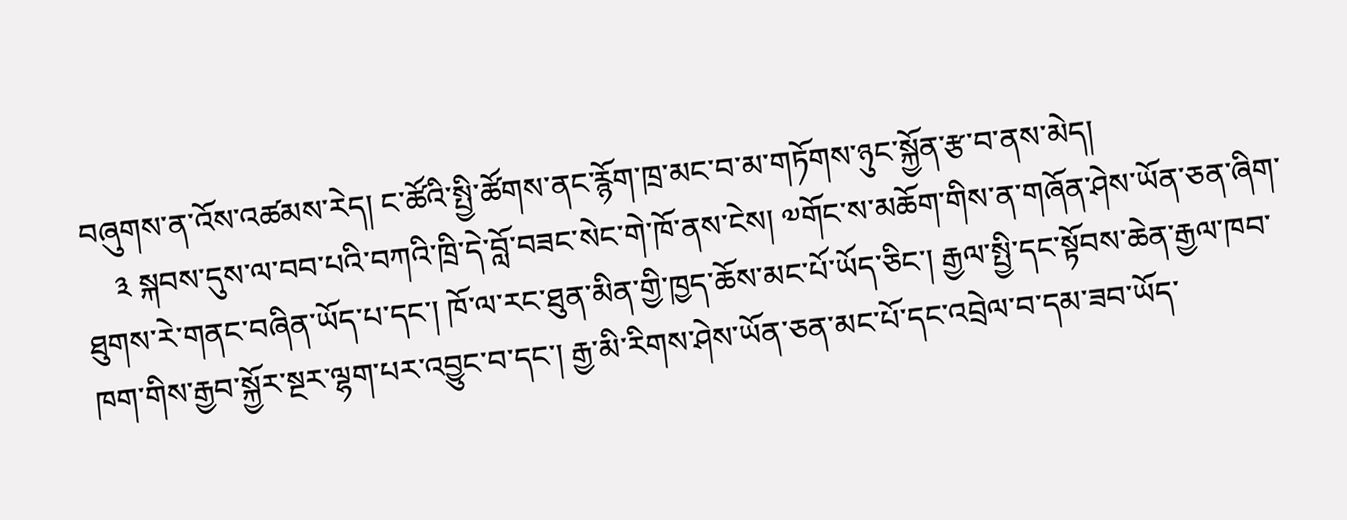བཞུགས་ན་འོས་འཚམས་རེད། ང་ཚོའི་སྤྱི་ཚོགས་ནང་རྙོག་ཁྲ་མང་བ་མ་གཏོགས་ཉུང་སྐྱོན་རྩ་བ་ནས་མེད།
    ༣ སྐབས་དུས་ལ་བབ་པའི་བཀའི་ཁྲི་དེ་བློ་བཟང་སེང་གེ་ཁོ་ནས་ངེས། ༧གོང་ས་མཆོག་གིས་ན་གཞོན་ཤེས་ཡོན་ཅན་ཞིག་ཐུགས་རེ་གནང་བཞིན་ཡོད་པ་དང་། ཁོ་ལ་རང་ཐུན་མིན་གྱི་ཁྱད་ཆོས་མང་པོ་ཡོད་ཅིང་། རྒྱལ་སྤྱི་དང་སྟོབས་ཆེན་རྒྱལ་ཁབ་ཁག་གིས་རྒྱབ་སྐྱོར་སྔར་ལྷག་པར་འབྱུང་བ་དང་། རྒྱ་མི་རིགས་ཤེས་ཡོན་ཅན་མང་པོ་དང་འབྲེལ་བ་དམ་ཟབ་ཡོད་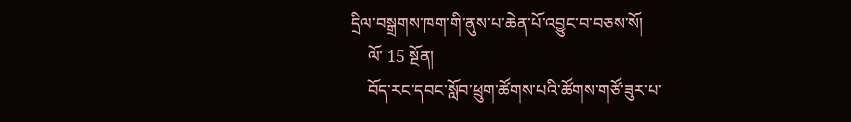དྲིལ་བསྒྲགས་ཁག་གི་ནུས་པ་ཆེན་པོ་འབྱུང་བ་བཅས་སོ།
    ལོ་ 15 སྔོན།
    བོད་རང་དབང་སློབ་ཕྲུག་ཚོགས་པའི་ཚོགས་གཙོ་ཟུར་པ་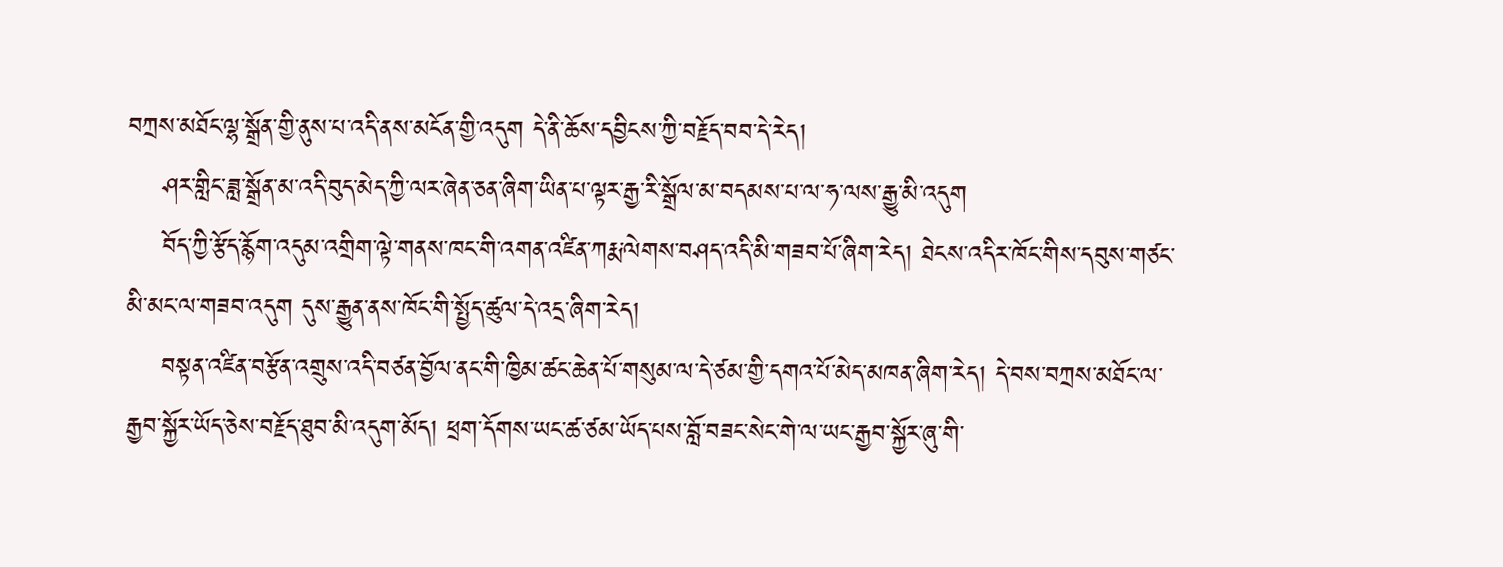བཀྲས་མཐོང་ལྷ་སྒྲོན་གྱི་ནུས་པ་འདི་ནས་མངོན་གྱི་འདུག དེ་ནི་ཆོས་དབྱིངས་ཀྱི་བརྗོད་བབ་དེ་རེད།
    ཤར་གླིང་ཟླ་སྒྲོན་མ་འདི་བུད་མེད་ཀྱི་ལར་ཞེན་ཅན་ཞིག་ཡིན་པ་ལྟར་རྒྱ་རི་སྒྲོལ་མ་བདམས་པ་ལ་ཧ་ལས་རྒྱུ་མི་འདུག
    བོད་ཀྱི་རྩོད་རྙོག་འདུམ་འགྲིག་ལྟེ་གནས་ཁང་གི་འགན་འཛིན་ཀརྨ་ལེགས་བཤད་འདི་མི་གཟབ་པོ་ཞིག་རེད། ཐེངས་འདིར་ཁོང་གིས་དབུས་གཙང་མི་མང་ལ་གཟབ་འདུག དུས་རྒྱུན་ནས་ཁོང་གི་སྤྱོད་ཚུལ་དེ་འདྲ་ཞིག་རེད།
    བསྟན་འཛིན་བརྩོན་འགྲུས་འདི་བཙན་བྱོལ་ནང་གི་ཁྱིམ་ཚང་ཆེན་པོ་གསུམ་ལ་དེ་ཙམ་གྱི་དགའ་པོ་མེད་མཁན་ཞིག་རེད། དེ་བས་བཀྲས་མཐོང་ལ་རྒྱབ་སྐྱོར་ཡོད་ཅེས་བརྗོད་ཐུབ་མི་འདུག་མོད། ཕྲག་དོགས་ཡང་ཚ་ཙམ་ཡོད་པས་བློ་བཟང་སེང་གེ་ལ་ཡང་རྒྱབ་སྐྱོར་ཞུ་གི་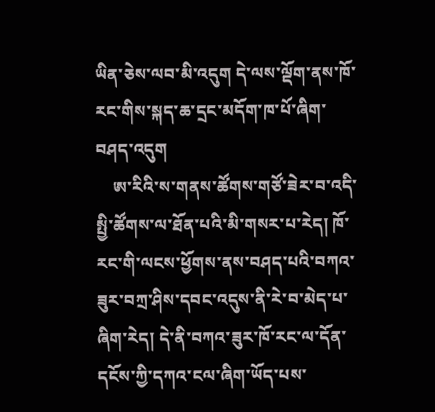ཡིན་ཅེས་ལབ་མི་འདུག དེ་ལས་ལྡོག་ནས་ཁོ་རང་གིས་སྐད་ཆ་དྲང་མདོག་ཁ་པོ་ཞིག་བཤད་འདུག
    ཨ་རིའི་ས་གནས་ཚོགས་གཙོ་ཟེར་བ་འདི་སྤྱི་ཚོགས་ལ་ཐོན་པའི་མི་གསར་པ་རེད། ཁོ་རང་གི་ལངས་ཕྱོགས་ནས་བཤད་པའི་བཀའ་ཟུར་བཀྲ་ཤིས་དབང་འདུས་ནི་རེ་བ་མེད་པ་ཞིག་རེད། དེ་ནི་བཀའ་ཟུར་ཁོ་རང་ལ་དོན་དངོས་ཀྱི་དཀའ་ངལ་ཞིག་ཡོད་པས་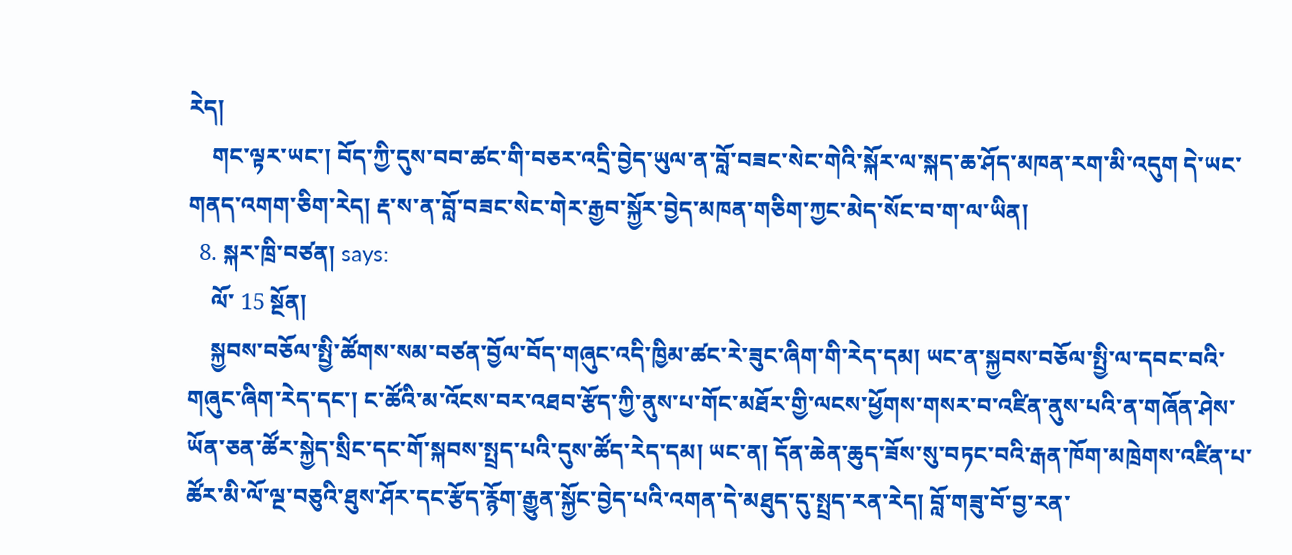རེད།
    གང་ལྟར་ཡང་། བོད་ཀྱི་དུས་བབ་ཚང་གི་བཅར་འདྲི་བྱེད་ཡུལ་ན་བློ་བཟང་སེང་གེའི་སྐོར་ལ་སྐད་ཆ་ཤོད་མཁན་རག་མི་འདུག དེ་ཡང་གནད་འགག་ཅིག་རེད། རྡ་ས་ན་བློ་བཟང་སེང་གེར་རྒྱབ་སྐྱོར་བྱེད་མཁན་གཅིག་ཀྱང་མེད་སོང་བ་ག་ལ་ཡིན།
  8. སྐར་ཁྲི་བཙན། says:
    ལོ་ 15 སྔོན།
    སྐྱབས་བཅོལ་སྤྱི་ཚོགས་སམ་བཙན་བྱོལ་བོད་གཞུང་འདི་ཁྱིམ་ཚང་རེ་ཟུང་ཞིག་གི་རེད་དམ། ཡང་ན་སྐྱབས་བཅོལ་སྤྱི་ལ་དབང་བའི་གཞུང་ཞིག་རེད་དང་། ང་ཚོའི་མ་འོངས་བར་འཐབ་རྩོད་ཀྱི་ནུས་པ་གོང་མཐོར་གྱི་ལངས་ཕྱོགས་གསར་བ་འཛིན་ནུས་པའི་ན་གཞོན་ཤེས་ཡོན་ཅན་ཚོར་སྐྱེད་སྲིང་དང་གོ་སྐབས་སྤྲད་པའི་དུས་ཚོད་རེད་དམ། ཡང་ན། དོན་ཆེན་ཆུད་ཟོས་སུ་བཏང་བའི་རྒན་ཁོག་མཁྲེགས་འཛིན་པ་ཚོར་མི་ལོ་ལྔ་བཅུའི་ཐུས་ཤོར་དང་རྩོད་རྙོག་རྒྱུན་སྐྱོང་བྱེད་པའི་འགན་དེ་མཐུད་དུ་སྤྲད་རན་རེད། བློ་གཟུ་བོ་བྱ་རན་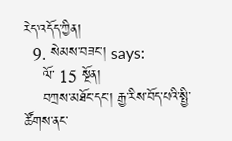རེད་འདོད་ཀྱིན།
  9. སེམས་བཟང་། says:
    ལོ་ 15 སྔོན།
    བཀྲས་མཐོང་དང་། རྒྱ་རིས་བོད་པའི་སྤྱི་ཚོགས་ནང་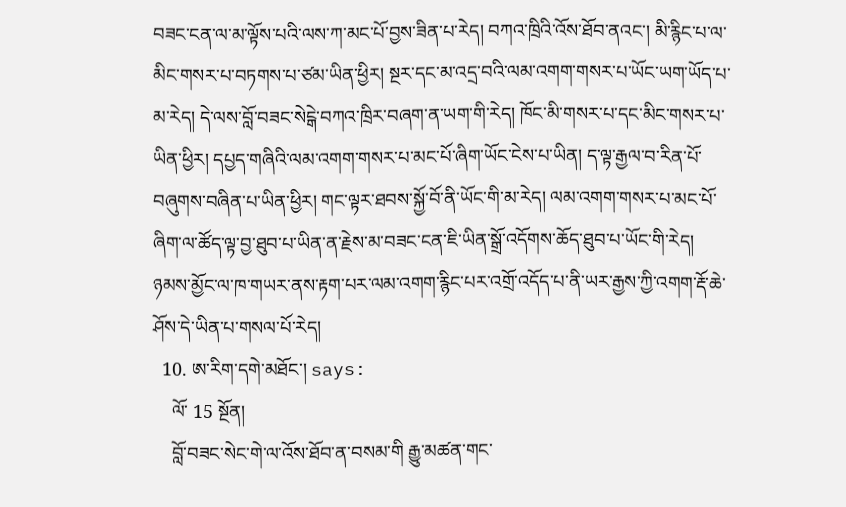བཟང་ངན་ལ་མ་ལྟོས་པའི་ལས་ཀ་མང་པོ་བྱས་ཟིན་པ་རེད། བཀའ་ཁྲིའི་འོས་ཐོབ་ནའང་། མི་རྙིང་པ་ལ་མིང་གསར་པ་བཏགས་པ་ཙམ་ཡིན་ཕྱིར། སྔར་དང་མ་འདྲ་བའི་ལམ་འགག་གསར་པ་ཡོང་ཡག་ཡོད་པ་མ་རེད། དེ་ལས་བློ་བཟང་སེངྒེ་བཀའ་ཁྲིར་བཞག་ན་ཡག་གི་རེད། ཁོང་མི་གསར་པ་དང་མིང་གསར་པ་ཡིན་ཕྱིར། དཔྱད་གཞིའི་ལམ་འགག་གསར་པ་མང་པོ་ཞིག་ཡོང་ངེས་པ་ཡིན། ད་ལྟ་རྒྱལ་བ་རིན་པོ་བཞུགས་བཞིན་པ་ཡིན་ཕྱིར། གང་ལྟར་ཐབས་སྐྱོ་བོ་ནི་ཡོང་གི་མ་རེད། ལམ་འགག་གསར་པ་མང་པོ་ཞིག་ལ་ཚོད་ལྟ་བྱ་ཐུབ་པ་ཡིན་ན་རྗེས་མ་བཟང་ངན་ཇི་ཡིན་སྒྲོ་འདོགས་ཆོད་ཐུབ་པ་ཡོང་གི་རེད། ཉམས་མྱོང་ལ་ཁ་གཡར་ནས་རྟག་པར་ལམ་འགག་རྙིང་པར་འགྲོ་འདོད་པ་ནི་ཡར་རྒྱས་ཀྱི་འགག་རྡོ་ཆེ་ཤོས་དེ་ཡིན་པ་གསལ་པོ་རེད།
  10. ཨ་རིག་དགེ་མཐོང་། says:
    ལོ་ 15 སྔོན།
    བློ་བཟང་སེང་གེ་ལ་འོས་ཐོབ་ན་བསམ་གི རྒྱུ་མཚན་གང་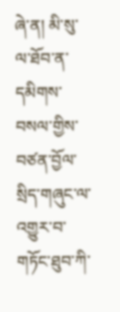ཞེ་ན། མི་སུ་ལ་ཐོབ་ན་དམིགས་བསལ་གྱིས་བཙན་བྱོལ་སྲིད་གཞུང་ལ་འགྱུར་བ་གཏོང་ཐུབ་ཀི་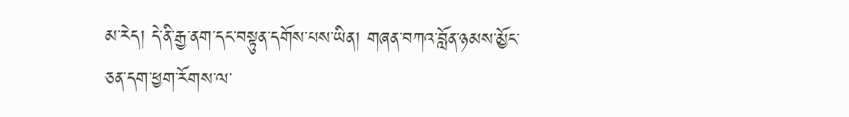མ་རེད། དེ་ནི་རྒྱ་ནག་དང་བསྟུན་དགོས་པས་ཡིན། གཞན་བཀའ་བློན་ཉམས་མྱོང་ཅན་དག་ཕྱག་རོགས་ལ་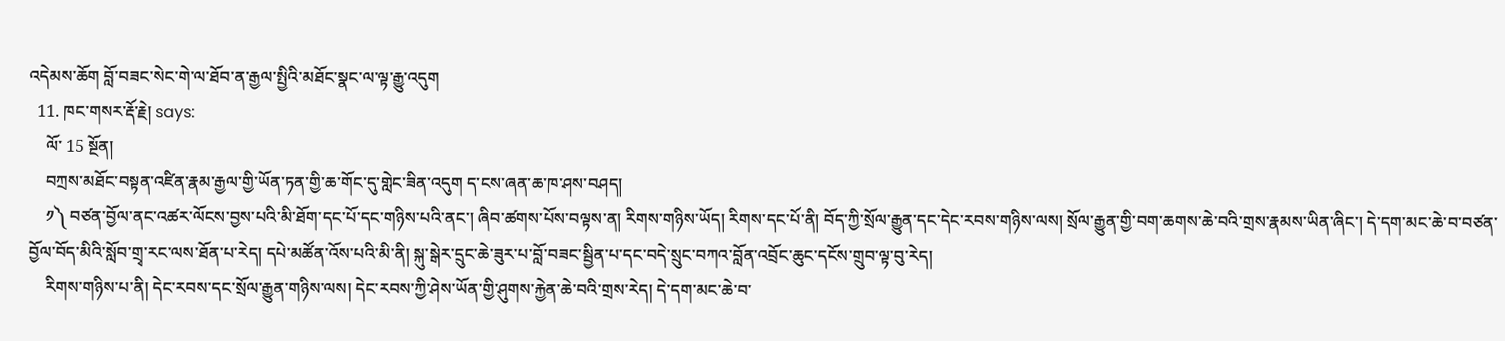འདེམས་ཆོག བློ་བཟང་སེང་གེ་ལ་ཐོབ་ན་རྒྱལ་སྤྱིའི་མཐོང་སྣང་ལ་ལྟ་རྒྱུ་འདུག
  11. ཁང་གསར་རྡོ་རྗེ། says:
    ལོ་ 15 སྔོན།
    བཀྲས་མཐོང་བསྟན་འཛིན་རྣམ་རྒྱལ་གྱི་ཡོན་ཏན་གྱི་ཆ་གོང་དུ་གླེང་ཟིན་འདུག ད་ངས་ཞན་ཆ་ཁ་ཤས་བཤད།
    ༡༽ བཙན་བྱོལ་ནང་འཚར་ལོངས་བྱས་པའི་མི་ཐོག་དང་པོ་དང་གཉིས་པའི་ནང་། ཞིབ་ཚགས་པོས་བལྟས་ན། རིགས་གཉིས་ཡོད། རིགས་དང་པོ་ནི། བོད་ཀྱི་སྲོལ་རྒྱུན་དང་དེང་རབས་གཉིས་ལས། སྲོལ་རྒྱུན་གྱི་བག་ཆགས་ཆེ་བའི་གྲས་རྣམས་ཡིན་ཞིང་། དེ་དག་མང་ཆེ་བ་བཙན་བྱོལ་བོད་མིའི་སློབ་གྲྭ་རང་ལས་ཐོན་པ་རེད། དཔེ་མཚོན་འོས་པའི་མི་ནི། སྐུ་སྒེར་དྲུང་ཆེ་ཟུར་པ་བློ་བཟང་སྦྱིན་པ་དང་བདེ་སྲུང་བཀའ་བློན་འབྲོང་ཆུང་དངོས་གྲུབ་ལྟ་བུ་རེད།
    རིགས་གཉིས་པ་ནི། དེང་རབས་དང་སྲོལ་རྒྱུན་གཉིས་ལས། དེང་རབས་ཀྱི་ཤེས་ཡོན་གྱི་ཤུགས་རྐྱེན་ཆེ་བའི་གྲས་རེད། དེ་དག་མང་ཆེ་བ་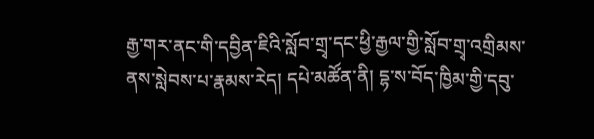རྒྱ་གར་ནང་གི་དབྱིན་ཇིའི་སློབ་གྲྭ་དང་ཕྱི་རྒྱལ་གྱི་སློབ་གྲྭ་འགྲིམས་ནས་སླེབས་པ་རྣམས་རེད། དཔེ་མཚོན་ནི། དྷ་ས་བོད་ཁྱིམ་གྱི་དབུ་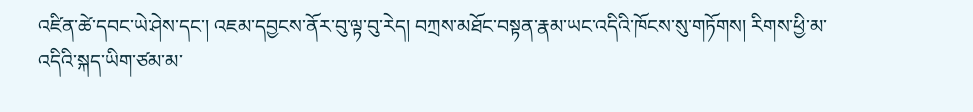འཛིན་ཚེ་དབང་ཡེ་ཤེས་དང་། འཇམ་དབྱངས་ནོར་བུ་ལྟ་བུ་རེད། བཀྲས་མཐོང་བསྟན་རྣམ་ཡང་འདིའི་ཁོངས་སུ་གཏོགས། རིགས་ཕྱི་མ་འདིའི་སྐད་ཡིག་ཙམ་མ་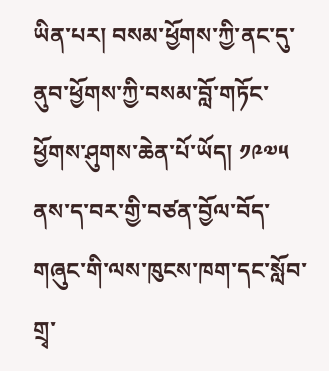ཡིན་པར། བསམ་ཕྱོགས་ཀྱི་ནང་དུ་ནུབ་ཕྱོགས་ཀྱི་བསམ་བློ་གཏོང་ཕྱོགས་ཤུགས་ཆེན་པོ་ཡོད། ༡༩༧༥ ནས་ད་བར་གྱི་བཙན་བྱོལ་བོད་གཞུང་གི་ལས་ཁུངས་ཁག་དང་སློབ་གྲྭ་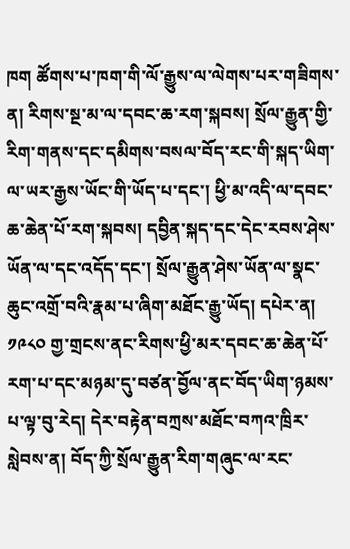ཁག ཚོགས་པ་ཁག་གི་ལོ་རྒྱུས་ལ་ལེགས་པར་གཟིགས་ན། རིགས་སྔ་མ་ལ་དབང་ཆ་རག་སྐབས། སྲོལ་རྒྱུན་གྱི་རིག་གནས་དང་དམིགས་བསལ་བོད་རང་གི་སྐད་ཡིག་ལ་ཡར་རྒྱས་ཡོང་གི་ཡོད་པ་དང་། ཕྱི་མ་འདི་ལ་དབང་ཆ་ཆེན་པོ་རག་སྐབས། དབྱིན་སྐད་དང་དེང་རབས་ཤེས་ཡོན་ལ་དང་འདོད་དང་། སྲོལ་རྒྱུན་ཤེས་ཡོན་ལ་སྣང་ཆུང་འགྲོ་བའི་རྣམ་པ་ཞིག་མཐོང་རྒྱུ་ཡོད། དཔེར་ན། ༡༩༨༠ གྱ་གྲངས་ནང་རིགས་ཕྱི་མར་དབང་ཆ་ཆེན་པོ་རག་པ་དང་མཉམ་དུ་བཙན་བྱོལ་ནང་བོད་ཡིག་ཉམས་པ་ལྟ་བུ་རེད། དེར་བརྟེན་བཀྲས་མཐོང་བཀའ་ཁྲིར་སླེབས་ན། བོད་ཀྱི་སྲོལ་རྒྱུན་རིག་གཞུང་ལ་རང་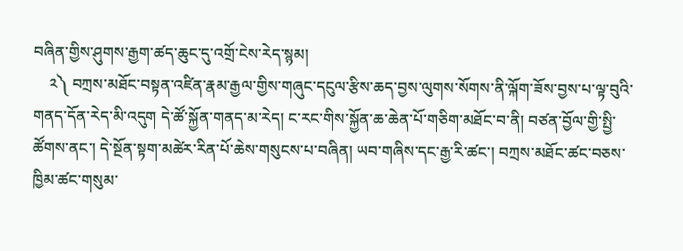བཞིན་གྱིས་ཤུགས་རྒྱག་ཚད་ཆུང་དུ་འགྲོ་ངེས་རེད་སྙམ།
    ༢༽ བཀྲས་མཐོང་བསྟན་འཛིན་རྣམ་རྒྱལ་གྱིས་གཞུང་དངུལ་རྩིས་ཆད་བྱས་ལུགས་སོགས་ནི་ལྐོག་ཟོས་བྱས་པ་ལྟ་བུའི་གནད་དོན་རེད་མི་འདུག དེ་ཚོ་སྐྱོན་གནད་མ་རེད། ང་རང་གིས་སྐྱོན་ཆ་ཆེན་པོ་གཅིག་མཐོང་བ་ནི། བཙན་བྱོལ་གྱི་སྤྱི་ཚོགས་ནང་། དེ་སྔོན་སྟག་མཚེར་རིན་པོ་ཆེས་གསུངས་པ་བཞིན། ཡབ་གཞིས་དང་རྒྱ་རི་ཚང་། བཀྲས་མཐོང་ཚང་བཅས་ཁྱིམ་ཚང་གསུམ་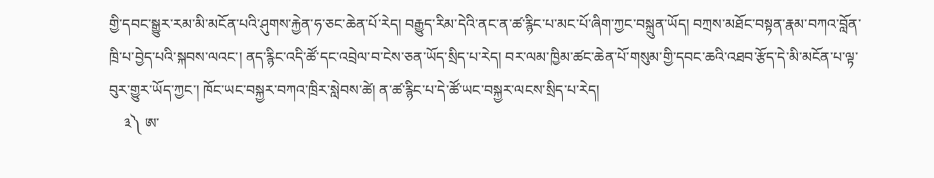གྱི་དབང་སྒྱུར་རམ་མི་མངོན་པའི་ཤུགས་རྐྱེན་ཧ་ཅང་ཆེན་པོ་རེད། བརྒྱུད་རིམ་དེའི་ནང་ན་ཚ་རྙིང་པ་མང་པོ་ཞིག་ཀྱང་བསྐྲུན་ཡོད། བཀྲས་མཐོང་བསྟན་རྣམ་བཀའ་བློན་ཁྲི་པ་བྱེད་པའི་སྐབས་ལའང་། ནད་རྙིང་འདི་ཚོ་དང་འབྲེལ་བ་ངེས་ཅན་ཡོད་སྲིད་པ་རེད། བར་ལམ་ཁྱིམ་ཚང་ཆེན་པོ་གསུམ་གྱི་དབང་ཆའི་འཐབ་རྩོད་དེ་མི་མངོན་པ་ལྟ་བུར་གྱུར་ཡོད་ཀྱང་། ཁོང་ཡང་བསྐྱར་བཀའ་ཁྲིར་སླེབས་ཚེ། ན་ཚ་རྙིང་པ་དེ་ཚོ་ཡང་བསྐྱར་ལངས་སྲིད་པ་རེད།
    ༣༽ ཨ་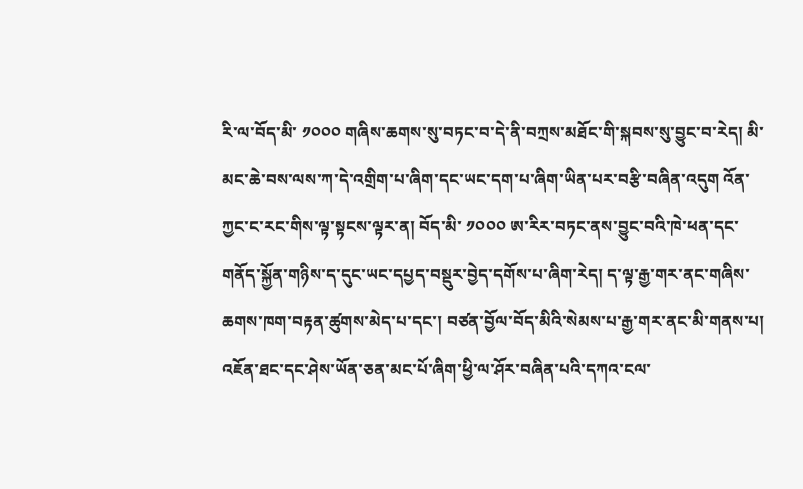རི་ལ་བོད་མི་ ༡༠༠༠ གཞིས་ཆགས་སུ་བཏང་བ་དེ་ནི་བཀྲས་མཐོང་གི་སྐབས་སུ་བྱུང་བ་རེད། མི་མང་ཆེ་བས་ལས་ཀ་དེ་འགྲིག་པ་ཞིག་དང་ཡང་དག་པ་ཞིག་ཡིན་པར་བརྩི་བཞིན་འདུག འོན་ཀྱང་ང་རང་གིས་ལྟ་སྟངས་ལྟར་ན། བོད་མི་ ༡༠༠༠ ཨ་རིར་བཏང་ནས་བྱུང་བའི་ཁེ་ཕན་དང་གནོད་སྐྱོན་གཉིས་ད་དུང་ཡང་དཔྱད་བསྡུར་བྱེད་དགོས་པ་ཞིག་རེད། ད་ལྟ་རྒྱ་གར་ནང་གཞིས་ཆགས་ཁག་བརྟན་ཚུགས་མེད་པ་དང་། བཙན་བྱོལ་བོད་མིའི་སེམས་པ་རྒྱ་གར་ནང་མི་གནས་པ། འཇོན་ཐང་དང་ཤེས་ཡོན་ཅན་མང་པོ་ཞིག་ཕྱི་ལ་ཤོར་བཞིན་པའི་དཀའ་ངལ་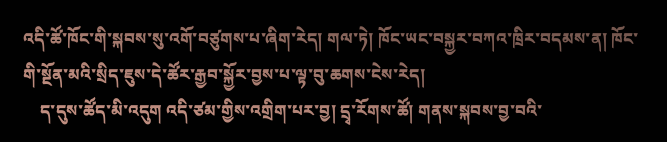འདི་ཚོ་ཁོང་གི་སྐབས་སུ་འགོ་བཙུགས་པ་ཞིག་རེད། གལ་ཏེ། ཁོང་ཡང་བསྐྱར་བཀའ་ཁྲིར་བདམས་ན། ཁོང་གི་སྔོན་མའི་སྲིད་ཇུས་དེ་ཚོར་རྒྱབ་སྐྱོར་བྱས་པ་ལྟ་བུ་ཆགས་ངེས་རེད།
    ད་དུས་ཚོད་མི་འདུག འདི་ཙམ་གྱིས་འགྲིག་པར་བྱ། དྲྭ་རོགས་ཚོ། གནས་སྐབས་བྱ་བའི་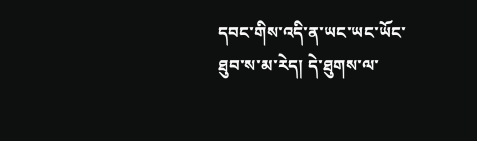དབང་གིས་འདི་ན་ཡང་ཡང་ཡོང་ཐུབ་ས་མ་རེད། དེ་ཐུགས་ལ་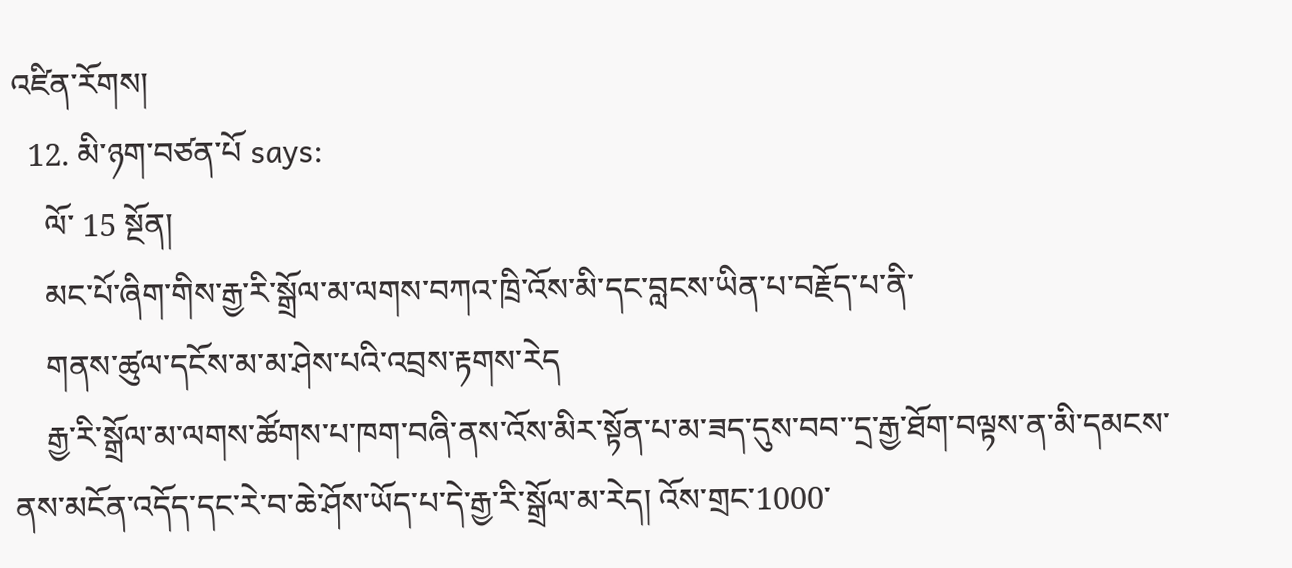འཛིན་རོགས།
  12. མི་ཉག་བཙན་པོ says:
    ལོ་ 15 སྔོན།
    མང་པོ་ཞིག་གིས་རྒྱ་རི་སྒྲོལ་མ་ལགས་བཀའ་ཁྲི་འོས་མི་དང་བླངས་ཡིན་པ་བརྗོད་པ་ནི་
    གནས་ཚུལ་དངོས་མ་མ་ཤེས་པའི་འབྲས་རྟགས་རེད
    རྒྱ་རི་སྒྲོལ་མ་ལགས་ཚོགས་པ་ཁག་བཞི་ནས་འོས་མིར་སྟོན་པ་མ་ཟད་དུས་བབ་་དྲ་རྒྱ་ཐོག་བལྟས་ན་མི་དམངས་ནས་མངོན་འདོད་དང་རེ་བ་ཆེ་ཤོས་ཡོད་པ་དེ་རྒྱ་རི་སྒྲོལ་མ་རེད། འོས་གྲང་1000་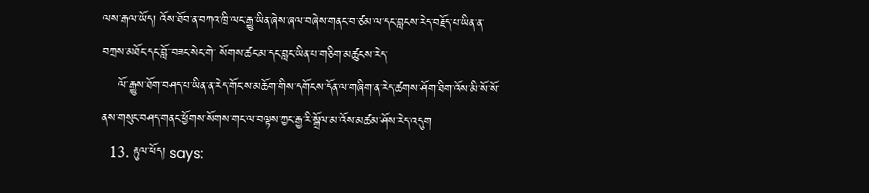ལས་རྒལ་ཡོད། འོས་ཐོབ་ན་བཀའ་ཁྲི་ལང་རྒྱུ་ཡིན་ཞེས་ཞལ་བཞེས་གནང་བ་ཙམ་ལ་དང་བླངས་རེད་བརྗོད་པ་ཡིན་ན་བཀྲས་མཐོང་དང་བློ་་བཟང་སེང་གེ་ སོགས་ཚང་མ་དང་བླང་ཡིན་པ་གཅིག་མཚུངས་རེད་
    ལོ་རྒྱུས་ཐོག་བཤད་པ་ཡིན་ན་རེད་གོང་ས་མཆོག་གིས་དགོངས་དོན་ལ་གཞིག་ན་རེད་ཚགས་ཤོག་ཐིག་འོས་མི་སོ་སོ་ནས་གསུང་བཤད་གནང་ཕྱོགས་སོགས་གང་ལ་བལྟས་ཀྱང་རྒྱ་རི་སྒྲོལ་མ་འོས་མཚམ་ཤོས་རེད་འདུག
  13. རྟུལ་ཕོད། says: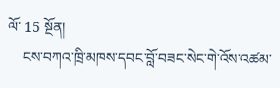ལོ་ 15 སྔོན།
    ངས་བཀའ་ཁྲི་མཁས་དབང་བློ་བཟང་སེང་གེ་འོས་འཚམ་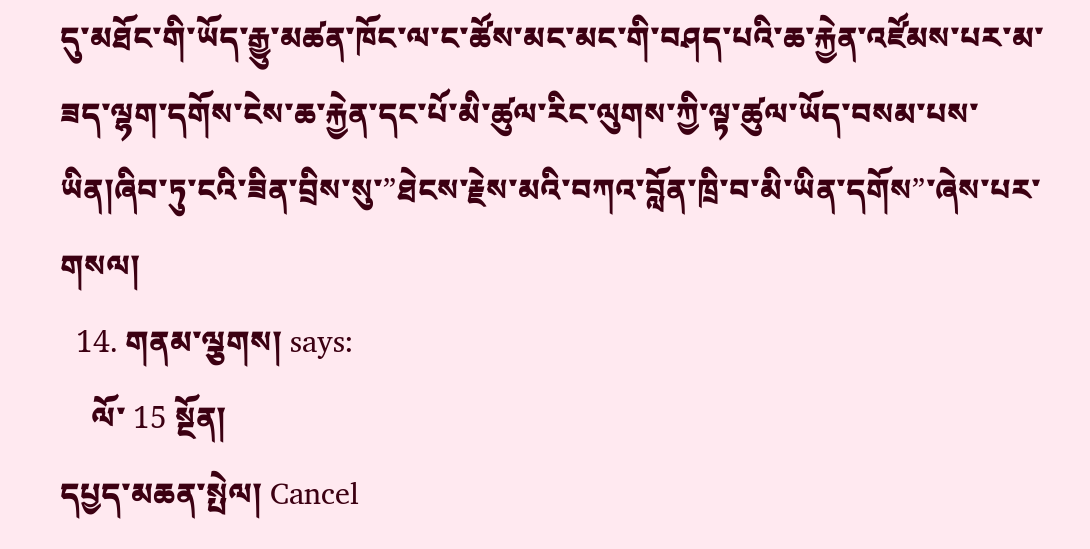དུ་མཐོང་གི་ཡོད་རྒྱུ་མཚན་ཁོང་ལ་ང་ཚོས་མང་མང་གི་བཤད་པའི་ཆ་རྐྱེན་འཛོམས་པར་མ་ཟད་ལྷག་དགོས་ངེས་ཆ་རྐྱེན་དང་པོ་མི་ཚུལ་རིང་ལུགས་ཀྱི་ལྟ་ཚུལ་ཡོད་བསམ་པས་ཡིན།ཞིབ་ཏུ་ངའི་ཟིན་བྲིས་སུ་”ཐེངས་རྗེས་མའི་བཀའ་བློན་ཁྲི་བ་མི་ཡིན་དགོས”་ཞེས་པར་གསལ།
  14. གནམ་ལྕགས། says:
    ལོ་ 15 སྔོན།
དཔྱད་མཆན་སྤེལ། Cancel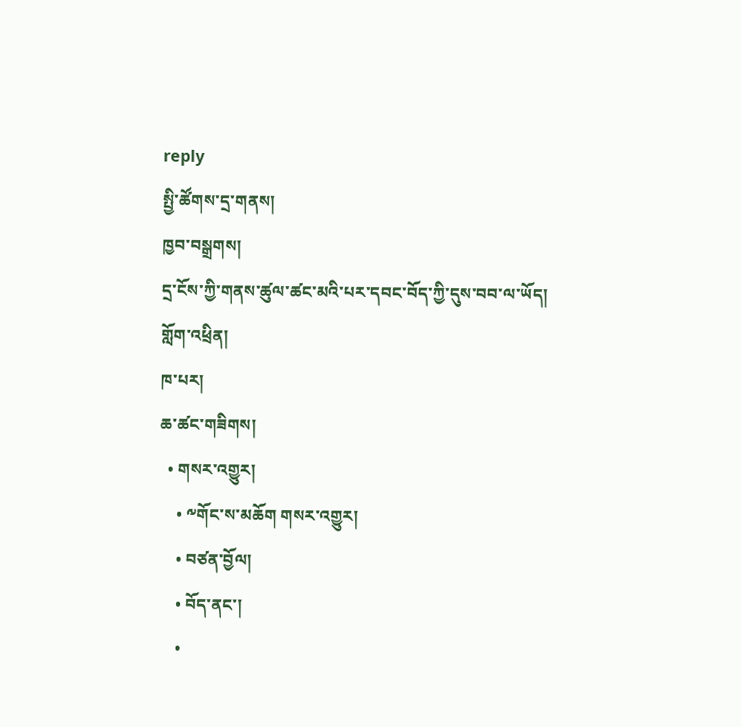reply
སྤྱི་ཚོགས་དྲ་གནས།
ཁྱབ་བསྒྲགས།
དྲ་ངོས་ཀྱི་གནས་ཚུལ་ཚང་མའི་པར་དབང་བོད་ཀྱི་དུས་བབ་ལ་ཡོད།
གློག་འཕྲིན།
ཁ་པར།
ཆ་ཚང་གཟིགས།
  • གསར་འགྱུར།
    • ༸གོང་ས་མཆོག གསར་འགྱུར།
    • བཙན་བྱོལ།
    • བོད་ནང་།
    •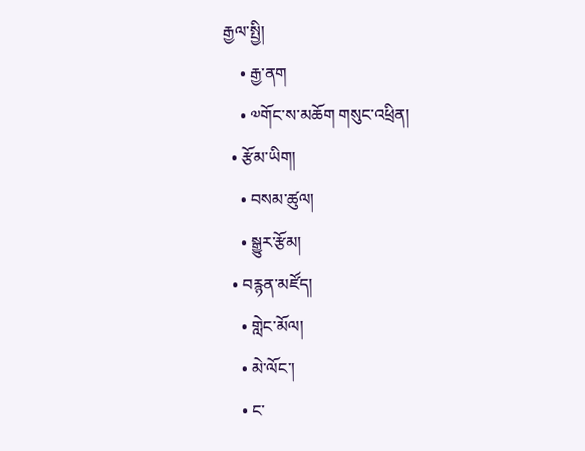རྒྱལ་སྤྱི།
    • རྒྱ་ནག
    • ༧གོང་ས་མཆོག གསུང་འཕྲིན།
  • རྩོམ་ཡིག།
    • བསམ་ཚུལ།
    • སྒྱུར་རྩོམ།
  • བརྙན་མཛོད།
    • གླེང་མོལ།
    • མེ་ལོང་།
    • ང་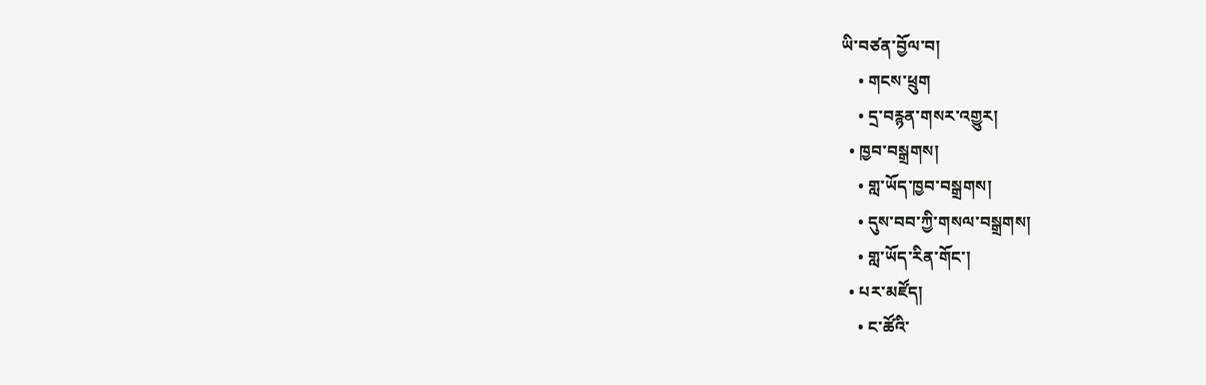ཡི་བཙན་བྱོལ་བ།
    • གངས་ཕྲུག
    • དྲ་བརྙན་གསར་འགྱུར།
  • ཁྱབ་བསྒྲགས།
    • གླ་ཡོད་ཁྱབ་བསྒྲགས།
    • དུས་བབ་ཀྱི་གསལ་བསྒྲགས།
    • གླ་ཡོད་རིན་གོང་།
  • པར་མཛོད།
    • ང་ཚོའི་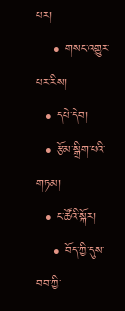པར།
    • གསང་འགྱུར་པར་རིས།
  • དཔེ་དེབ།
  • རྩོམ་སྒྲིག་པའི་གཏམ།
  • ང་ཚོའི་སྐོར།
    • བོད་ཀྱི་དུས་བབ་ཀྱི་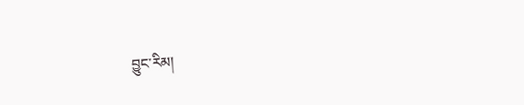བྱུང་རིམ།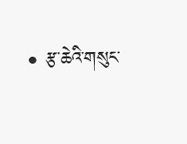• རྩ་ཆེའི་གསུང་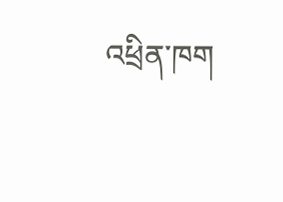འཕྲིན་ཁག